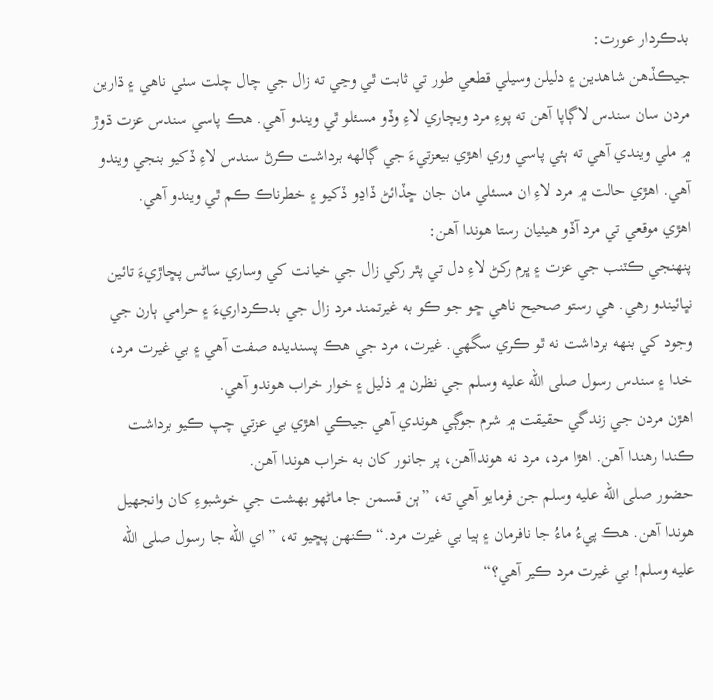بدڪردار عورت:
جيڪڏهن شاهدين ۽ دليلن وسيلي قطعي طور تي ثابت ٿي وڃي ته زال جي چال چلت سٺي ناهي ۽ ڌارين مردن سان سندس لاڳاپا آهن ته پوءِ مرد ويچاري لاءِ وڏو مسئلو ٿي ويندو آهي. هڪ پاسي سندس عزت ڌوڙ ۾ ملي ويندي آهي ته ٻئي پاسي وري اهڙي بيعزتيءَ جي ڳالهه برداشت ڪرڻ سندس لاءِ ڏکيو بنجي ويندو آهي. اهڙي حالت ۾ مرد لاءِ ان مسئلي مان جان ڇڏائڻ ڏاڍو ڏکيو ۽ خطرناڪ ڪم ٿي ويندو آهي.
اهڙي موقعي تي مرد آڏو هيٺيان رستا هوندا آهن:
پنهنجي ڪٽنب جي عزت ۽ ڀرم رکڻ لاءِ دل تي پٿر رکي زال جي خيانت کي وساري ساڻس پڇاڙيءَ تائين نڀائيندو رهي. هي رستو صحيح ناهي ڇو جو ڪو به غيرتمند مرد زال جي بدڪرداريءَ ۽ حرامي ٻارن جي وجود کي بنهه برداشت نه ٿو ڪري سگهي. غيرت، مرد جي هڪ پسنديده صفت آهي ۽ بي غيرت مرد، خدا ۽ سندس رسول صلى الله عليه وسلم جي نظرن ۾ ذليل ۽ خوار خراب هوندو آهي.
اهڙن مردن جي زندگي حقيقت ۾ شرم جوڳي هوندي آهي جيڪي اهڙي بي عزتي چپ ڪيو برداشت ڪندا رهندا آهن. اهڙا مرد، مرد نه هونداآهن، پر جانور کان به خراب هوندا آهن.
حضور صلى الله عليه وسلم جن فرمايو آهي ته، ”ٻن قسمن جا ماڻهو بهشت جي خوشبوءِ کان وانجهيل هوندا آهن. هڪ پيءُ ماءُ جا نافرمان ۽ ٻيا بي غيرت مرد.“ ڪنهن پڇيو ته، ”اي الله جا رسول صلى الله عليه وسلم! بي غيرت مرد ڪير آهي؟“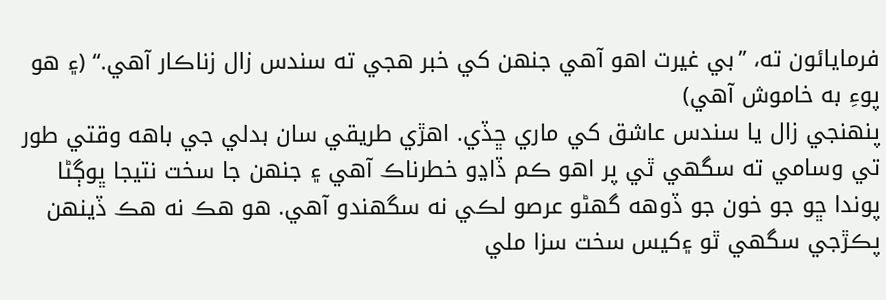فرمايائون ته، ”بي غيرت اهو آهي جنهن کي خبر هجي ته سندس زال زناڪار آهي.“ (۽ هو پوءِ به خاموش آهي)
پنهنجي زال يا سندس عاشق کي ماري ڇڏي. اهڙي طريقي سان بدلي جي باهه وقتي طور تي وسامي ته سگهي ٿي پر اهو ڪم ڏاڍو خطرناڪ آهي ۽ جنهن جا سخت نتيجا ڀوڳڻا پوندا ڇو جو خون جو ڏوهه گهڻو عرصو لڪي نه سگهندو آهي. هو هڪ نه هڪ ڏينهن پڪڙجي سگهي ٿو ۽کيس سخت سزا ملي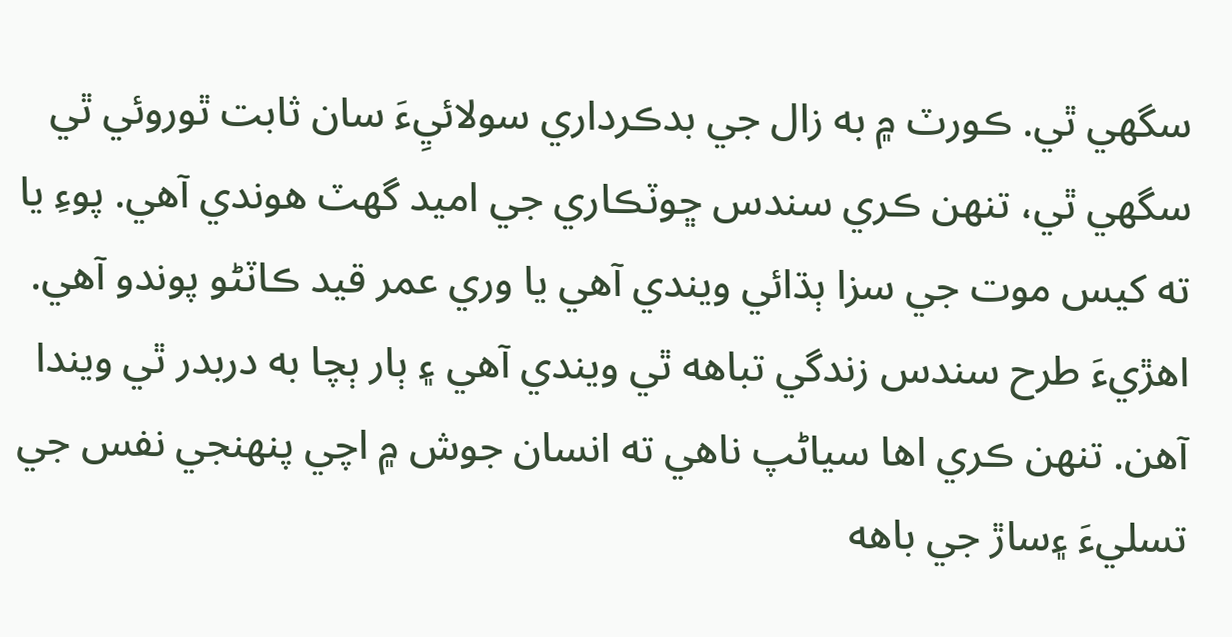سگهي ٿي. ڪورٽ ۾ به زال جي بدڪرداري سولائيِءَ سان ثابت ٿوروئي ٿي سگهي ٿي، تنهن ڪري سندس ڇوٽڪاري جي اميد گهٽ هوندي آهي. پوءِ يا ته کيس موت جي سزا ٻڌائي ويندي آهي يا وري عمر قيد ڪاٽڻو پوندو آهي. اهڙيءَ طرح سندس زندگي تباهه ٿي ويندي آهي ۽ ٻار ٻچا به دربدر ٿي ويندا آهن. تنهن ڪري اها سياڻپ ناهي ته انسان جوش ۾ اچي پنهنجي نفس جي تسليءَ ۽ساڙ جي باهه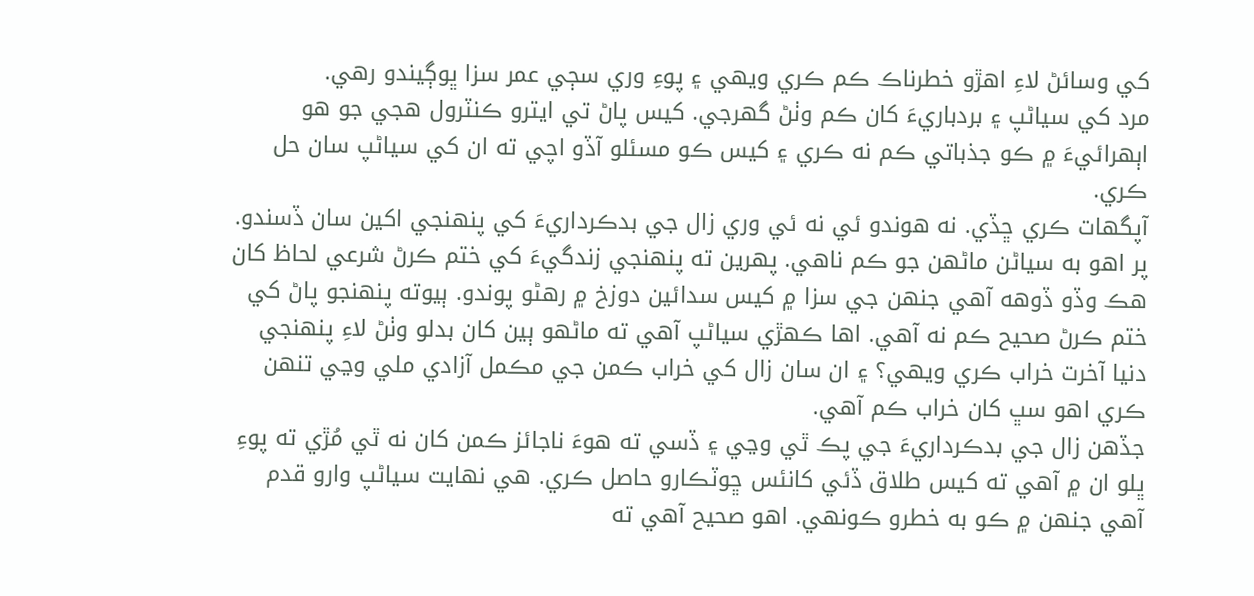کي وسائڻ لاءِ اهڙو خطرناڪ ڪم ڪري ويهي ۽ پوءِ وري سڄي عمر سزا ڀوڳيندو رهي.
مرد کي سياڻپ ۽ بردباريءَ کان ڪم وٺڻ گهرجي. کيس پاڻ تي ايترو ڪنٽرول هجي جو هو اٻهرائيءَ ۾ ڪو جذباتي ڪم نه ڪري ۽ کيس ڪو مسئلو آڏو اچي ته ان کي سياڻپ سان حل ڪري.
آپگهات ڪري ڇڏي. نه هوندو ئي نه ئي وري زال جي بدڪرداريءَ کي پنهنجي اکين سان ڏسندو. پر اهو به سياڻن ماڻهن جو ڪم ناهي. پهرين ته پنهنجي زندگيءَ کي ختم ڪرڻ شرعي لحاظ کان هڪ وڏو ڏوهه آهي جنهن جي سزا ۾ کيس سدائين دوزخ ۾ رهڻو پوندو. ٻيوته پنهنجو پاڻ کي ختم ڪرڻ صحيح ڪم نه آهي. اها ڪهڙي سياڻپ آهي ته ماڻهو ٻين کان بدلو وٺڻ لاءِ پنهنجي دنيا آخرت خراب ڪري ويهي؟ ۽ ان سان زال کي خراب ڪمن جي مڪمل آزادي ملي وڃي تنهن ڪري اهو سڀ کان خراب ڪم آهي.
جڏهن زال جي بدڪرداريءَ جي پڪ ٿي وڃي ۽ ڏسي ته هوءَ ناجائز ڪمن کان نه ٿي مُڙي ته پوءِ ڀلو ان ۾ آهي ته کيس طلاق ڏئي کانئس ڇوٽڪارو حاصل ڪري. هي نهايت سياڻپ وارو قدم آهي جنهن ۾ ڪو به خطرو ڪونهي. اهو صحيح آهي ته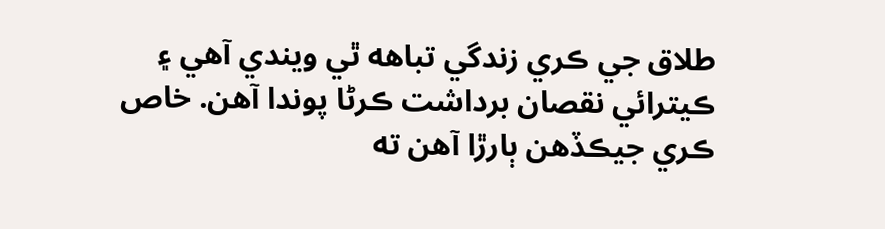طلاق جي ڪري زندگي تباهه ٿي ويندي آهي ۽ ڪيترائي نقصان برداشت ڪرڻا پوندا آهن. خاص ڪري جيڪڏهن ٻارڙا آهن ته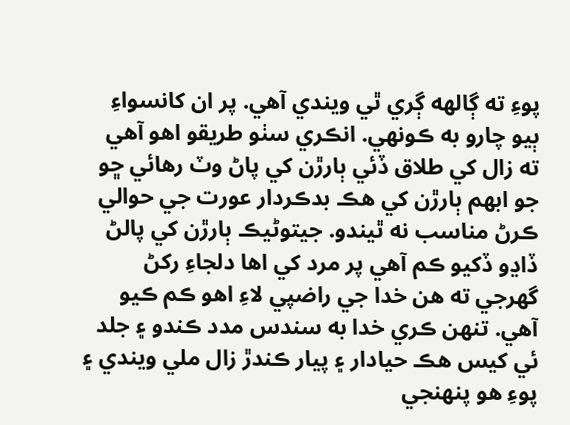پوءِ ته ڳالهه ڳري ٿي ويندي آهي. پر ان کانسواءِ ٻيو چارو به ڪونهي. انڪري سٺو طريقو اهو آهي ته زال کي طلاق ڏئي ٻارڙن کي پاڻ وٽ رهائي ڇو جو ابهم ٻارڙن کي هڪ بدڪردار عورت جي حوالي ڪرڻ مناسب نه ٿيندو. جيتوڻيڪ ٻارڙن کي پالڻ ڏاڍو ڏکيو ڪم آهي پر مرد کي اها دلجاءِ رکڻ گهرجي ته هن خدا جي راضپي لاءِ اهو ڪم ڪيو آهي. تنهن ڪري خدا به سندس مدد ڪندو ۽ جلد ئي کيس هڪ حيادار ۽ پيار ڪندڙ زال ملي ويندي ۽ پوءِ هو پنهنجي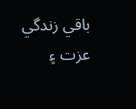باقي زندگي عزت ۽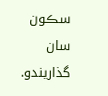سڪون سان گذاريندو.